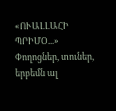«ՈՒԱԼԼԱՀԻ ՊՐԻՄՕ...»
Փողոցներ, տուներ, երբեմն ալ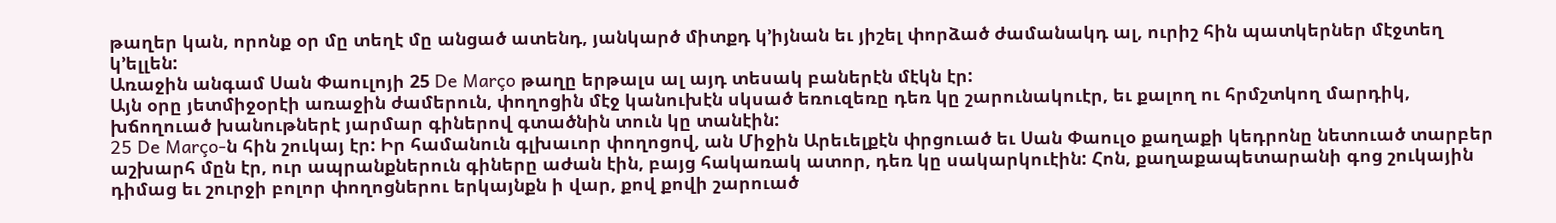թաղեր կան, որոնք օր մը տեղէ մը անցած ատենդ, յանկարծ միտքդ կ՚իյնան եւ յիշել փորձած ժամանակդ ալ, ուրիշ հին պատկերներ մէջտեղ կ՚ելլեն:
Առաջին անգամ Սան Փաուլոյի 25 De Março թաղը երթալս ալ այդ տեսակ բաներէն մէկն էր:
Այն օրը յետմիջօրէի առաջին ժամերուն, փողոցին մէջ կանուխէն սկսած եռուզեռը դեռ կը շարունակուէր, եւ քալող ու հրմշտկող մարդիկ, խճողուած խանութներէ յարմար գիներով գտածնին տուն կը տանէին:
25 De Março-ն հին շուկայ էր: Իր համանուն գլխաւոր փողոցով, ան Միջին Արեւելքէն փրցուած եւ Սան Փաուլօ քաղաքի կեդրոնը նետուած տարբեր աշխարհ մըն էր, ուր ապրանքներուն գիները աժան էին, բայց հակառակ ատոր, դեռ կը սակարկուէին: Հոն, քաղաքապետարանի գոց շուկային դիմաց եւ շուրջի բոլոր փողոցներու երկայնքն ի վար, քով քովի շարուած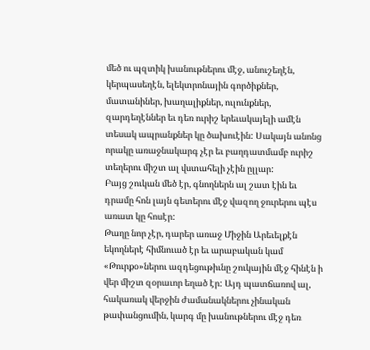մեծ ու պզտիկ խանութներու մէջ, անուշեղէն, կերպասեղէն, ելեկտրոնային գործիքներ, մատանիներ, խաղալիքներ, ուլունքներ, զարդեղէններ եւ դեռ ուրիշ երեւակայելի ամէն տեսակ ապրանքներ կը ծախուէին: Սակայն անոնց որակը առաջնակարգ չէր եւ բաղդատմամբ ուրիշ տեղերու միշտ ալ վստահելի չէին ըլլար:
Բայց շուկան մեծ էր, գնողներն ալ շատ էին եւ դրամը հոն լայն գետերու մէջ վազող ջուրերու պէս առատ կը հոսէր:
Թաղը նոր չէր, դարեր առաջ Միջին Արեւելքէն եկողներէ հիմնուած էր եւ արաբական կամ «Թուրքօ»ներու ազդեցութիւնը շուկային մէջ հինէն ի վեր միշտ զօրաւոր եղած էր: Այդ պատճառով ալ, հակառակ վերջին ժամանակներու չինական թափանցումին, կարգ մը խանութներու մէջ դեռ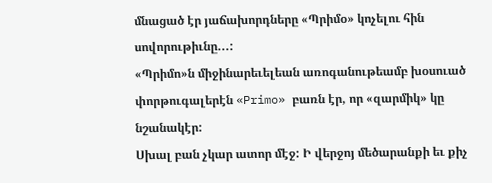մնացած էր յաճախորդները «Պրիմօ» կոչելու հին սովորութիւնը...:
«Պրիմո»ն միջինարեւելեան առոգանութեամբ խօսուած փորթուգալերէն «Primo» բառն էր, որ «զարմիկ» կը նշանակէր:
Սխալ բան չկար ատոր մէջ: Ի վերջոյ մեծարանքի եւ քիչ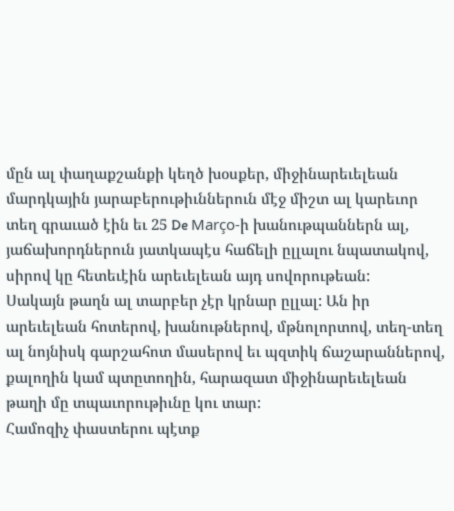մըն ալ փաղաքշանքի կեղծ խօսքեր, միջինարեւելեան մարդկային յարաբերութիւններուն մէջ միշտ ալ կարեւոր տեղ գրաւած էին եւ 25 De Março-ի խանութպաններն ալ, յաճախորդներուն յատկապէս հաճելի ըլլալու նպատակով, սիրով կը հետեւէին արեւելեան այդ սովորութեան:
Սակայն թաղն ալ տարբեր չէր կրնար ըլլալ: Ան իր արեւելեան հոտերով, խանութներով, մթնոլորտով, տեղ-տեղ ալ նոյնիսկ գարշահոտ մասերով եւ պզտիկ ճաշարաններով, քալողին կամ պտըտողին, հարազատ միջինարեւելեան թաղի մը տպաւորութիւնը կու տար:
Համոզիչ փաստերու պէտք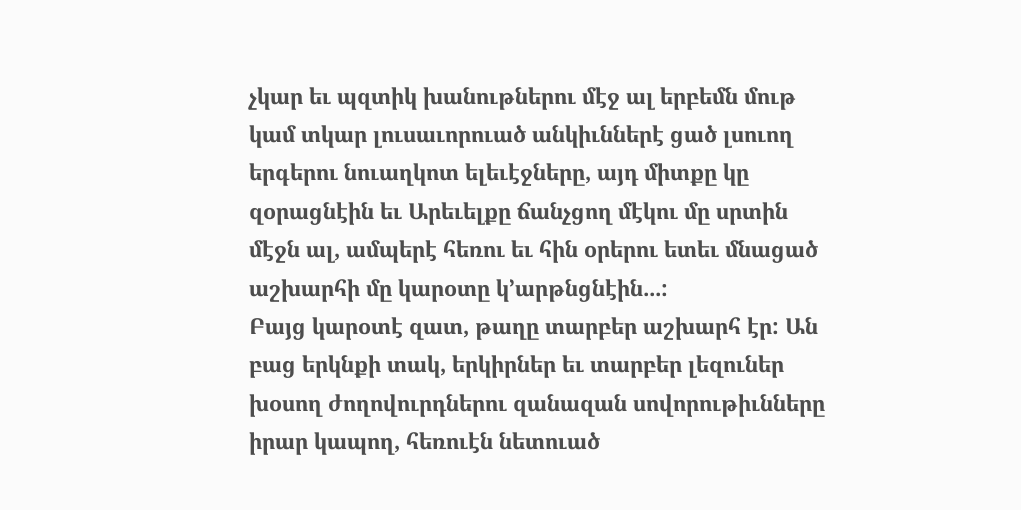չկար եւ պզտիկ խանութներու մէջ ալ երբեմն մութ կամ տկար լուսաւորուած անկիւններէ ցած լսուող երգերու նուաղկոտ ելեւէջները, այդ միտքը կը զօրացնէին եւ Արեւելքը ճանչցող մէկու մը սրտին մէջն ալ, ամպերէ հեռու եւ հին օրերու ետեւ մնացած աշխարհի մը կարօտը կ՚արթնցնէին...:
Բայց կարօտէ զատ, թաղը տարբեր աշխարհ էր: Ան բաց երկնքի տակ, երկիրներ եւ տարբեր լեզուներ խօսող ժողովուրդներու զանազան սովորութիւնները իրար կապող, հեռուէն նետուած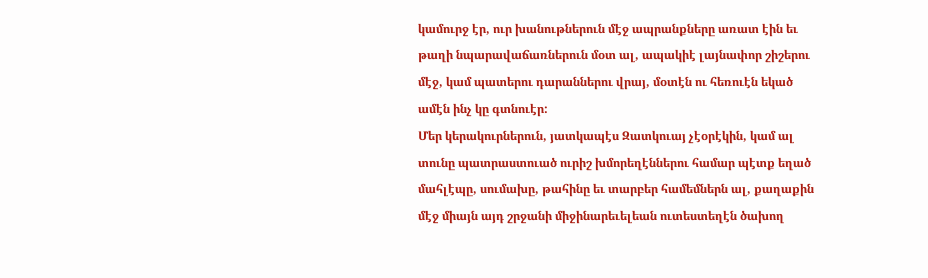կամուրջ էր, ուր խանութներուն մէջ ապրանքները առատ էին եւ թաղի նպարավաճառներուն մօտ ալ, ապակիէ լայնափոր շիշերու մէջ, կամ պատերու դարաններու վրայ, մօտէն ու հեռուէն եկած ամէն ինչ կը գտնուէր:
Մեր կերակուրներուն, յատկապէս Զատկուայ չէօրէկին, կամ ալ տունը պատրաստուած ուրիշ խմորեղէններու համար պէտք եղած մահլէպը, սումախը, թահինը եւ տարբեր համեմներն ալ, քաղաքին մէջ միայն այդ շրջանի միջինարեւելեան ուտեստեղէն ծախող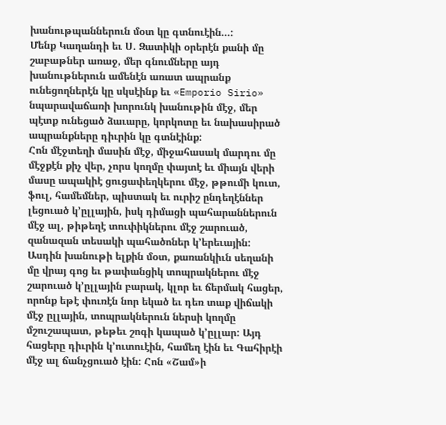խանութպաններուն մօտ կը գտնուէին...:
Մենք Կաղանդի եւ Ս. Զատիկի օրերէն քանի մը շաբաթներ առաջ, մեր գնումները այդ խանութներուն ամենէն առատ ապրանք ունեցողներէն կը սկսէինք եւ «Emporio Sirio» նպարավաճառի խորունկ խանութին մէջ, մեր պէտք ունեցած ձաւարը, կորկոտը եւ նախասիրած ապրանքները դիւրին կը գտնէինք:
Հոն մէջտեղի մասին մէջ, միջահասակ մարդու մը մէջքէն քիչ վեր, չորս կողմը փայտէ եւ միայն վերի մասը ապակիէ ցուցափեղկերու մէջ, թթումի կուտ, ֆուլ, համեմներ, պիստակ եւ ուրիշ ընդեղէններ լեցուած կ՚ըլլային, իսկ դիմացի պահարաններուն մէջ ալ, թիթեղէ տուփիկներու մէջ շարուած, զանազան տեսակի պահածոներ կ՚երեւային: Ասդին խանութի ելքին մօտ, քառանկիւն սեղանի մը վրայ գոց եւ թափանցիկ տոպրակներու մէջ շարուած կ՚ըլլային բարակ, կլոր եւ ճերմակ հացեր, որոնք եթէ փուռէն նոր եկած եւ դեռ տաք վիճակի մէջ ըլլային, տոպրակներուն ներսի կողմը մշուշապատ, թեթեւ շոգի կապած կ՚ըլլար: Այդ հացերը դիւրին կ՚ուտուէին, համեղ էին եւ Գահիրէի մէջ ալ ճանչցուած էին: Հոն «Շամ»ի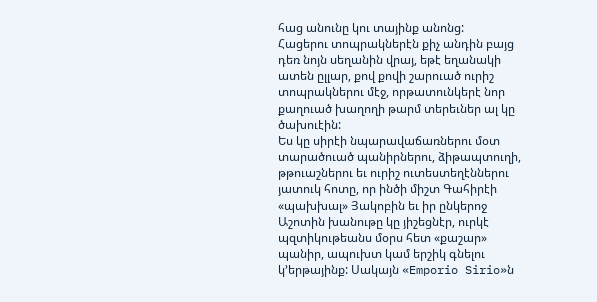հաց անունը կու տայինք անոնց:
Հացերու տոպրակներէն քիչ անդին բայց դեռ նոյն սեղանին վրայ, եթէ եղանակի ատեն ըլլար, քով քովի շարուած ուրիշ տոպրակներու մէջ, որթատունկերէ նոր քաղուած խաղողի թարմ տերեւներ ալ կը ծախուէին:
Ես կը սիրէի նպարավաճառներու մօտ տարածուած պանիրներու, ձիթապտուղի, թթուաշներու եւ ուրիշ ուտեստեղէններու յատուկ հոտը, որ ինծի միշտ Գահիրէի «պախխալ» Յակոբին եւ իր ընկերոջ Աշոտին խանութը կը յիշեցնէր, ուրկէ պզտիկութեանս մօրս հետ «քաշար» պանիր, ապուխտ կամ երշիկ գնելու կ՚երթայինք: Սակայն «Emporio Sirio»ն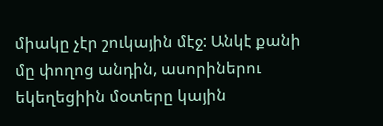միակը չէր շուկային մէջ: Անկէ քանի մը փողոց անդին, ասորիներու եկեղեցիին մօտերը կային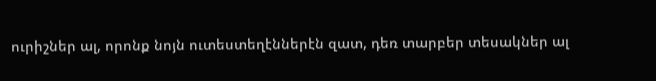ուրիշներ ալ, որոնք նոյն ուտեստեղէններէն զատ, դեռ տարբեր տեսակներ ալ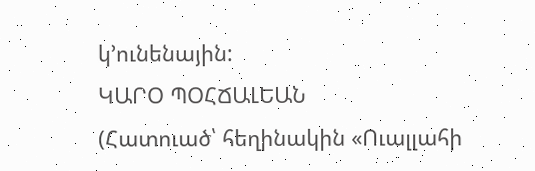կ՚ունենային:
ԿԱՐՕ ՊՕՀՃԱԼԵԱՆ
(Հատուած՝ հեղինակին «Ուալլահի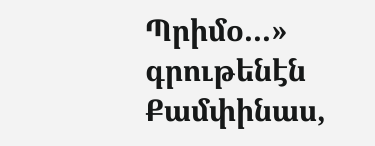Պրիմօ...» գրութենէն Քամփինաս,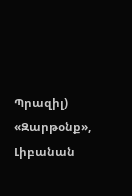Պրազիլ)
«Զարթօնք», Լիբանան